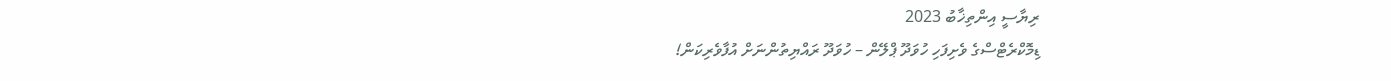ރިޔާސީ އިންތިޚާބު 2023
ޑިމޮކްރެޓްސްގެ ވެށިފަހި ހުވަދޫ ޕްލޭން – ހުވަދޫ ރައްޔިތުންނަށް އުފާވެރިކަން!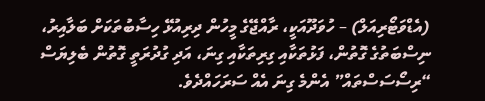(އެޑްވަޓޯރިއަލް) – ހުވަދޫއަކީ، ރާއްޖޭގެ މީހުން ދިރިއުޅޭ ހިސާބުތަކަށް ބަލާއިރު، ނިސްބަތުގެ ގޮތުން، ފަޅުތަކާއި ގިރިތަކާއި ގިނަ، އަދި ގުދުރަތީ ގޮތުން ބެލިޔަސް “ރިސޯސަސްތައް” އެންމެ ގިނަ އެއް ސަރަހައްދެވެ.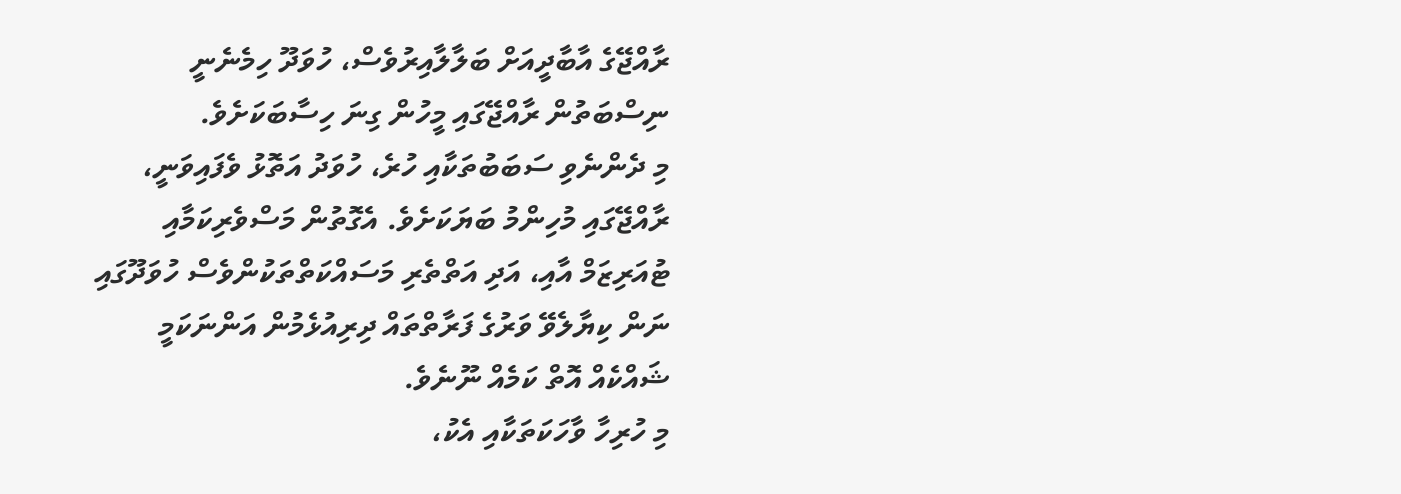ރާއްޖޭގެ އާބާދީއަށް ބަލާލާއިރުވެސް، ހުވަދޫ ހިމެނެނީ ނިސްބަތުން ރާއްޖޭގައި މީހުން ގިނަ ހިސާބަކަށެވެ.
މި ދެންނެވި ސަބަބުތަކާއި ހުރެ، ހުވަދު އަތޮޅު ވެފައިވަނީ، ރާއްޖޭގައި މުހިންމު ބަޔަކަށެވެ. އެގޮތުން މަސްވެރިކަމާއި ޓުއަރިޒަމް އާއި، އަދި އަތްތެރި މަސައްކަތްތަކުންވެސް ހުވަދޫގައި ނަން ކިޔާލެވޭ ވަރުގެ ފަރާތްތައް ދިރިއުޅެމުން އަންނަކަމީ ޝައްކެއް އޮތް ކަމެއް ނޫނެވެ.
މި ހުރިހާ ވާހަކަތަކާއި އެކު،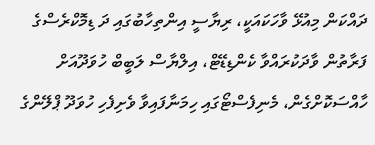ދައްކަން މިއުޅޭ ވާހަކައަކީ، ރިޔާސީ އިންތިހާބުގައި ދަ ޑިމޮކްރެސްގެ ފަރާތުން ވާދަކުރައްވާ ކެންޑިޑޭޓް، އިލްޔާސް ލަބީބް ހުވަދޫއަށް ހާއްސަކޮށްގެން، މެނިފެސްޓޯގައި ހިމަނާފައިވާ ވެށިފެހި ހުވަދޫ ޕްލޭންގެ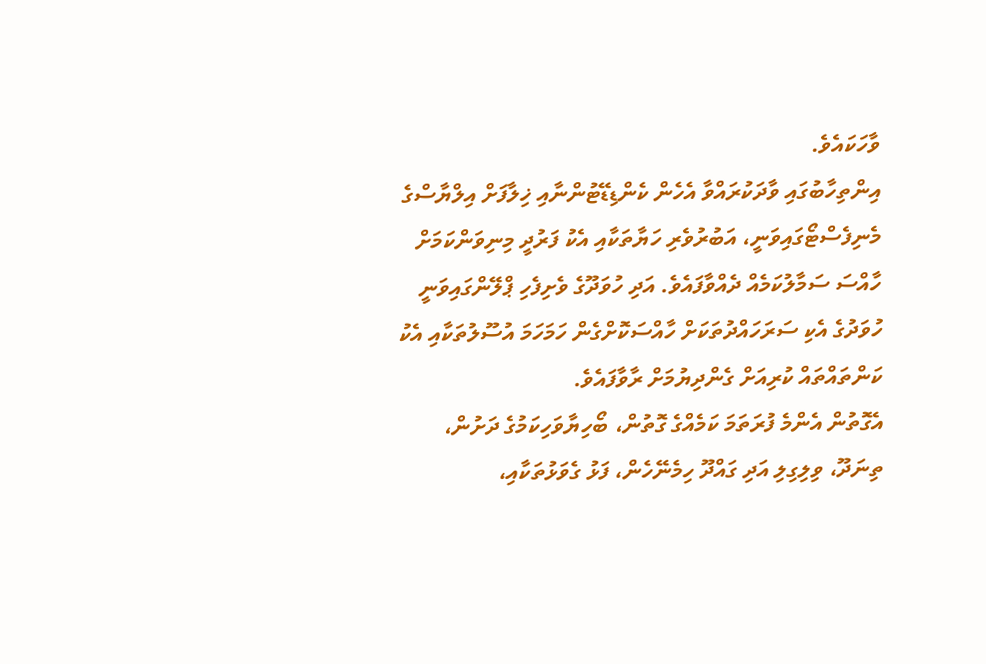ވާހަކައެވެ.
އިންތިހާބުގައި ވާދަކުރައްވާ އެހެން ކެންޑިޑޭޓުންނާއި ޚިލާފަށް އިލްޔާސްގެ މެނިފެސްޓޯގައިވަނީ، އަބުރުވެރި ހަޔާތަކާއި އެކު ފަރުދީ މިނިވަންކަމަށް ހާއްސަ ސަމާލުކަމެއް ދެއްވާފައެވެ. އަދި ހުވަދޫގެ ވެށިފެހި ޕްލޭންގައިވަނީ ހުވަދުގެ އެކި ސަރަހައްދުތަކަށް ހާއްސަކޮށްގެން ހަމަހަމަ އުސޫލުތަކާއި އެކު ކަންތައްތައް ކުރިއަށް ގެންދިޔުމަށް ރާވާފައެވެ.
އެގޮތުން އެންމެ ފުރަތަމަ ކަމެއްގެ ގޮތުން، ބޯހިޔާވަހިކަމުގެ ދަށުން، ތިނަދޫ، ވިލިގިލި އަދި ގައްދޫ ހިމެނޭހެން، ފަޅު ގެވަޅުތަކާއި،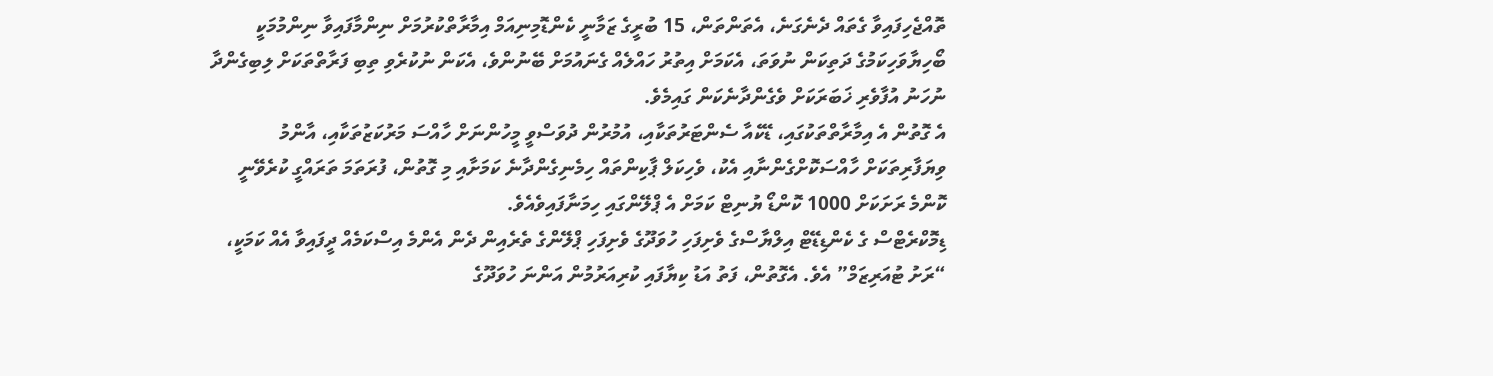ތޮއްޖެހިފައިވާ ގެތައް ދެނެގަނެ، އެތަންތަން، 15 ބުރީގެ ޒަމާނީ ކެންޑޮމިނިއަމް އިމާރާތްކުރުމަށް ނިންމާފައިވާ ނިންމުމަކީ ބޯހިޔާވަހިކަމުގެ ދަތިކަން ނުވަތަ، އެކަމަށް އިތުރު ހައްލެއް ގެނައުމަށް ބޭނުންވެ، އެކަން ނުކުރެވި ތިބި ފަރާތްތަކަށް ލިބިގެންދާ ނުހަނު އުފާވެރި ޚަބަރަކަށް ވެގެންދާނެކަން ގައިމެވެ.
އެ ގޮތުން އެ އިމާރާތްތަކުގައި، ޑޭކެއާ ސެންޓަރުތަކާއި، އުމުރުން ދުވަސްވީ މީހުންނަށް ހާއްސަ މަރުކަޒުތަކާއި، އާންމު ވިޔަފާރިތަކަށް ހާއްސަކޮށްގެންނާއި އެކު، ވެހިކަލް ޕާކިންތައް ހިމެނިގެންދާނެ ކަމަށާއި މި ގޮތުން، ފުރަތަމަ ތަރައްގީ ކުރެވޭނީ ކޮންމެ ރަށަކަށް 1000 ކޮންޑޯ ޔުނިޓް ކަމަށް އެ ޕްލޭންގައި ހިމަނާފައިވެއެވެ.
ޑިމޮކްރެޓްސް ގެ ކެންޑިޑޭޓް އިލްޔާސްގެ ވެށިފަހި ހުވަދޫގެ ވެށިފަހި ޕްލޭންގެ ތެރެއިން ދެން އެންމެ އިސްކަމެއް ދީފައިވާ އެއް ކަމަކީ، “ރަށު ޓުއަރިޒަމް” އެވެ. އެގޮތުން، ފަތު އަޑު ކިޔާފައި ކުރިއަރުމުން އަންނަ ހުވަދޫގެ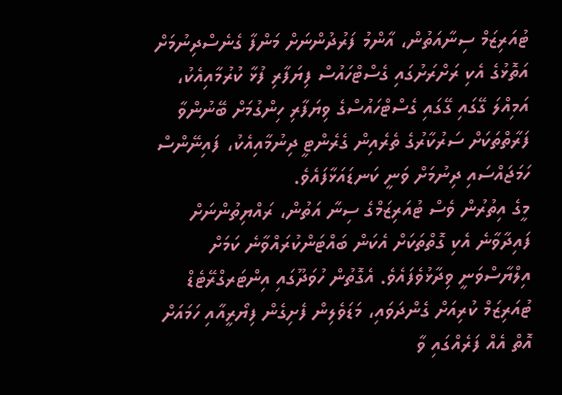ޓުއަރިޒަމް ސިނާއަތުން، އާންމު ފަރުދުންނަށް މަންފާ ގެނެސްދިނުމަށް އަތޮޅުގެ އެކި ރަށްރަށުގައި ގެސްޓްހައުސް ފިޔަފާރި ފުޅާ ކުރުމާއިއެކު، އަމިއްލަ ގޭގައި ގޭގައި ގެސްޓްހައުސްގެ ވިޔަފާރި ހިންގުމަށް ބޭނުންވާ ފަރާތްތަކަށް ސަރުކާރުގެ ތެރެއިން ގެރެންޓީ ދިނުމާއިއެކު، ފައިނޭންސް ހަމަޖައްސައި ދިނުމަށް ވަނީ ކަނޑައަޅާފައެވެ.
މީގެ އިތުރުން ވެސް ޓުއަރިޒަމްގެ ސިނާ އަތުން، ރައްޔިތުންނަށް ފައިދާވާނެ އެކި ގޮތްތަކަށް އެކަން ބައްޓަންކުރައްވާނެ ކަމަށް އިލްޔާސްވަނީ ވިދާޅުވެފައެވެ. އެގޮތުން ހުވަދޫގައި އިންޓަރގްރޭޓެޑް ޓުއަރިޒަމް ކުރިއަށް ގެންދަވައި، މަޑަވެލިން ފެށިގެން ފިޔޯރީއާއި ހަމައަށް އޮތް އެއް ފަރެއްގައި ވާ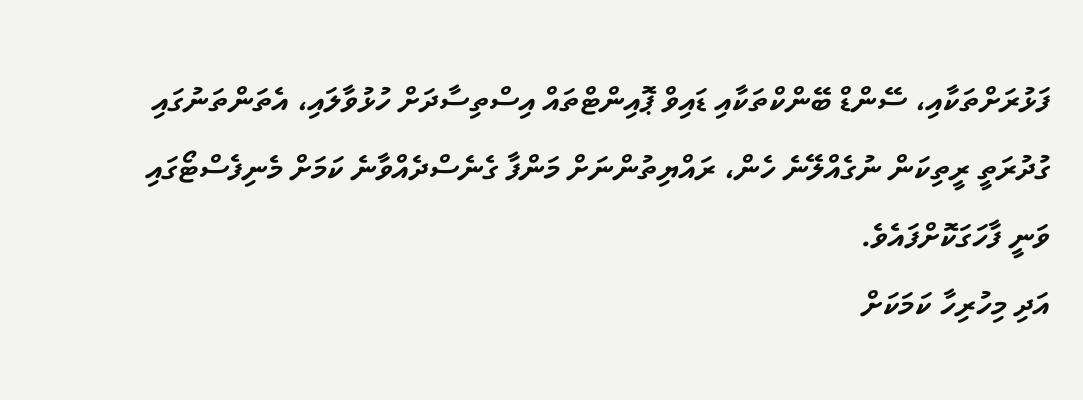ފަޅުރަށްތަކާއި، ސޭންޑް ބޭންކްތަކާއި ޑައިވް ޕޮއިންޓްތައް އިސްތިސާދަށް ހުޅުވާލައި، އެތަންތަނުގައި ގުދުރަތީ ރީތިކަން ނުގެއްލޭނެ ހެން، ރައްޔިތުންނަށް މަންފާ ގެނެސްދެއްވާނެ ކަމަށް މެނިފެސްޓޯގައި ވަނީ ފާހަގަކޮށްފައެވެ.
އަދި މިހުރިހާ ކަމަކަށް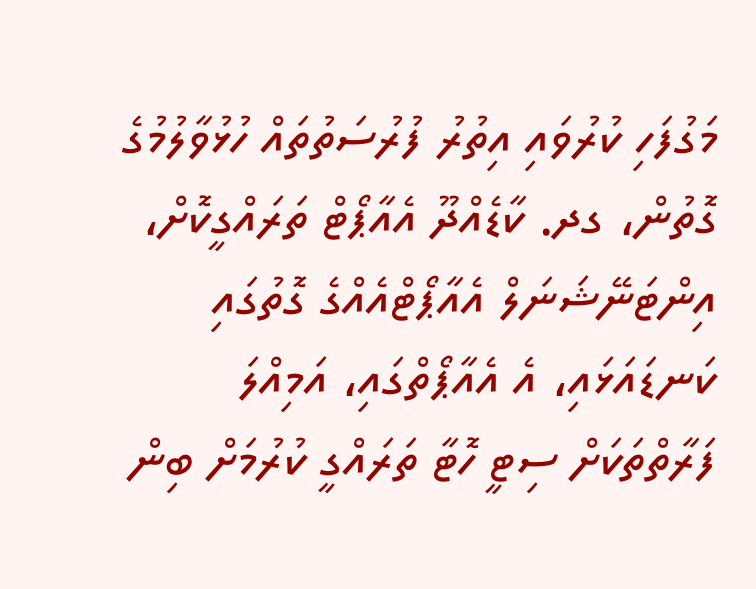މަގުފަހި ކުރުވައި އިތުރު ފުރުސަތުތައް ހުޅުވާލުމުގެ ގޮތުން، ގދ. ކާޑެއްދޫ އެއާޕޯޓް ތަރައްގީކޮށް، އިންޓަނޭޝަނަލް އެއާޕޯޓްއެއްގެ ގޮތުގައި ކަނޑައަޅައި، އެ އެއާޕޯތްގައި، އަމިއްލަ ފަރާތްތަކަށް ސިޓީ ހޮޓާ ތަރައްގީ ކުރުމަށް ބިން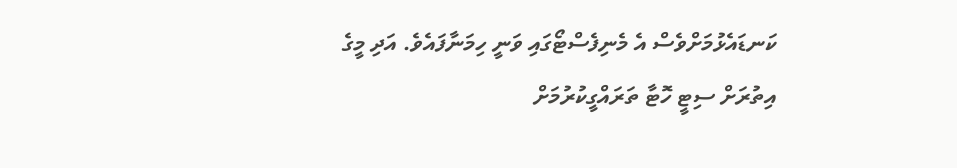ކަނޑައެޅުމަށްވެސް އެ މެނިފެސްޓޯގައި ވަނީ ހިމަނާފައެވެ. އަދި މީގެ އިތުރަށް ސިޓީ ހޮޓާ ތަރައްގީކުރުމަށް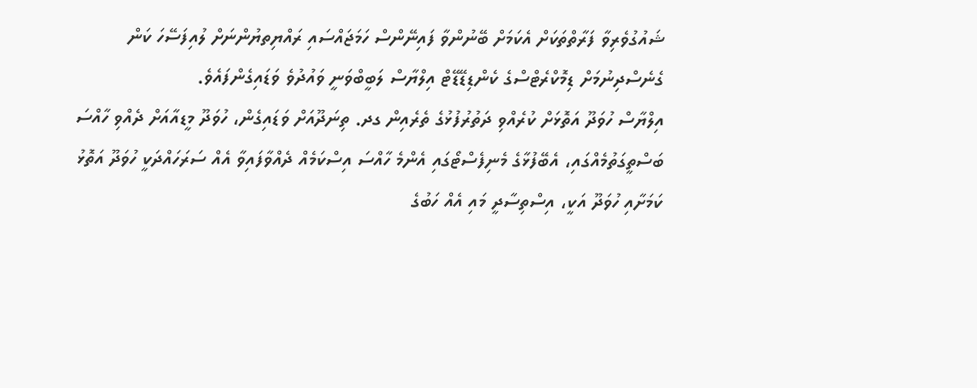ޝައުގުވެރިވާ ފަރާތްތަކަށް އެކަމަށް ބޭނުންވާ ފައިނޭންސް ހަމަޖައްސައި ރައްޔިތޔުންނަށް ލުއިފަސޭހަ ކަން ގެނެސްދިނުމަށް ޑިމޮކްރެޓްސްގެ ކެންޑިޑޭޑޭޓް އިލްޔާސް ލަބީބްވަނީ ވައުދުވެ ވަޑައިގެންފައެވެ.
އިލްޔާސް ހުވަދޫ އަތޮޅަށް ކުރެއްވި ދަތުރުފުޅުގެ ތެރެއިން ގދ. ތިނަދޫއަށް ވަޑައިގެން، ހުވަދޫ މީޑއާއަށް ދެއްވި ހާއްސަ ބަސްތީގަތުމެއްގައި، އެބޭފުޅާގެ މެނިފެސްޓޯގައި އެންމެ ހާއްސަ އިސްކަމެއް ދެއްވާފައިވާ އެއް ސަރަހައްދަކީ ހުވަދޫ އަތޮޅު ކަމަށާއި ހުވަދޫ އަކީ، އިސްތިސާދީ މައި އެއް ހަބުގެ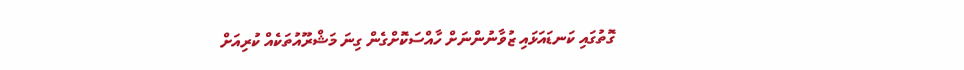ގޮތުގައި ކަނޑައަޅައި ޒުވާނުންނަށް ހާއްސަކޮށްގެން ގިނަ މަޝްރޫއުތަކެއް ކުރިއަށް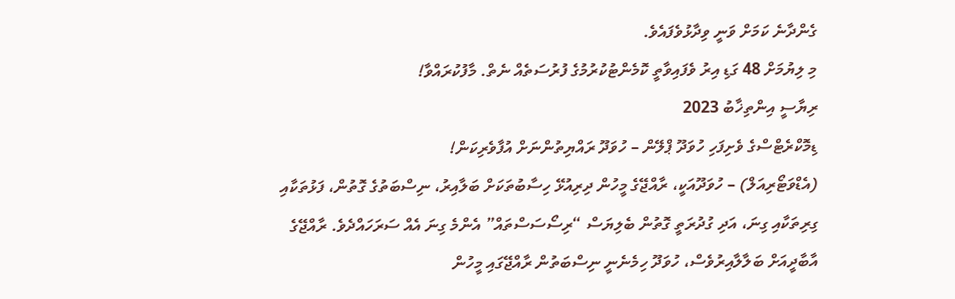ގެންދާނެ ކަމަށް ވަނީ ވިދާޅުވެފައެވެ.
މި ލިޔުމަށް 48 ގަޑި އިރު ވެފައިވާތީ ކޮމެންޓުކުރުމުގެ ފުރުސަތެއް ނެތް. މާފުކުރައްވާ!
ރިޔާސީ އިންތިޚާބު 2023
ޑިމޮކްރެޓްސްގެ ވެށިފަހި ހުވަދޫ ޕްލޭން – ހުވަދޫ ރައްޔިތުންނަށް އުފާވެރިކަން!
(އެޑްވަޓޯރިއަލް) – ހުވަދޫއަކީ، ރާއްޖޭގެ މީހުން ދިރިއުޅޭ ހިސާބުތަކަށް ބަލާއިރު، ނިސްބަތުގެ ގޮތުން، ފަޅުތަކާއި ގިރިތަކާއި ގިނަ، އަދި ގުދުރަތީ ގޮތުން ބެލިޔަސް “ރިސޯސަސްތައް” އެންމެ ގިނަ އެއް ސަރަހައްދެވެ. ރާއްޖޭގެ އާބާދީއަށް ބަލާލާއިރުވެސް، ހުވަދޫ ހިމެނެނީ ނިސްބަތުން ރާއްޖޭގައި މީހުން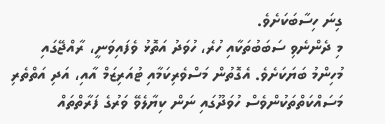ގިނަ ހިސާބަކަށެވެ.
މި ދެންނެވި ސަބަބުތަކާއި ހުރެ، ހުވަދު އަތޮޅު ވެފައިވަނީ، ރާއްޖޭގައި މުހިންމު ބަޔަކަށެވެ. އެގޮތުން މަސްވެރިކަމާއި ޓުއަރިޒަމް އާއި، އަދި އަތްތެރި މަސައްކަތްތަކުންވެސް ހުވަދޫގައި ނަން ކިޔާލެވޭ ވަރުގެ ފަރާތްތައް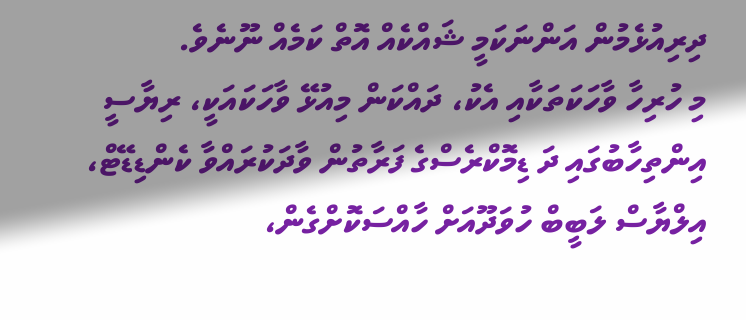ދިރިއުޅެމުން އަންނަކަމީ ޝައްކެއް އޮތް ކަމެއް ނޫނެވެ.
މި ހުރިހާ ވާހަކަތަކާއި އެކު، ދައްކަން މިއުޅޭ ވާހަކައަކީ، ރިޔާސީ އިންތިހާބުގައި ދަ ޑިމޮކްރެސްގެ ފަރާތުން ވާދަކުރައްވާ ކެންޑިޑޭޓް، އިލްޔާސް ލަބީބް ހުވަދޫއަށް ހާއްސަކޮށްގެން،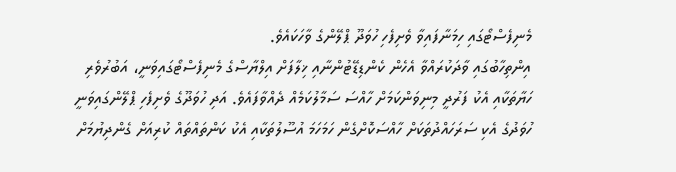މެނިފެސްޓޯގައި ހިމަނާފައިވާ ވެށިފެހި ހުވަދޫ ޕްލޭންގެ ވާހަކައެވެ.
އިންތިހާބުގައި ވާދަކުރައްވާ އެހެން ކެންޑިޑޭޓުންނާއި ޚިލާފަށް އިލްޔާސްގެ މެނިފެސްޓޯގައިވަނީ، އަބުރުވެރި ހަޔާތަކާއި އެކު ފަރުދީ މިނިވަންކަމަށް ހާއްސަ ސަމާލުކަމެއް ދެއްވާފައެވެ. އަދި ހުވަދޫގެ ވެށިފެހި ޕްލޭންގައިވަނީ ހުވަދުގެ އެކި ސަރަހައްދުތަކަށް ހާއްސަކޮށްގެން ހަމަހަމަ އުސޫލުތަކާއި އެކު ކަންތައްތައް ކުރިއަށް ގެންދިޔުމަށް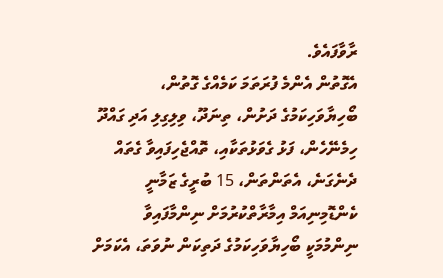ރާވާފައެވެ.
އެގޮތުން އެންމެ ފުރަތަމަ ކަމެއްގެ ގޮތުން، ބޯހިޔާވަހިކަމުގެ ދަށުން، ތިނަދޫ، ވިލިގިލި އަދި ގައްދޫ ހިމެނޭހެން، ފަޅު ގެވަޅުތަކާއި، ތޮއްޖެހިފައިވާ ގެތައް ދެނެގަނެ، އެތަންތަން، 15 ބުރީގެ ޒަމާނީ ކެންޑޮމިނިއަމް އިމާރާތްކުރުމަށް ނިންމާފައިވާ ނިންމުމަކީ ބޯހިޔާވަހިކަމުގެ ދަތިކަން ނުވަތަ، އެކަމަށް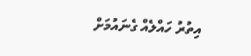އިތުރު ހައްލެއް ގެނައުމަށް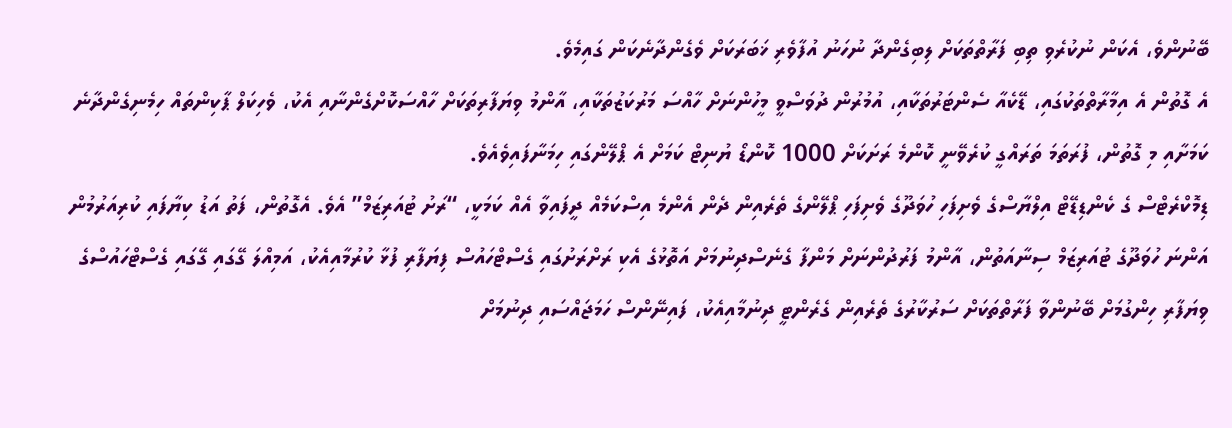ބޭނުންވެ، އެކަން ނުކުރެވި ތިބި ފަރާތްތަކަށް ލިބިގެންދާ ނުހަނު އުފާވެރި ޚަބަރަކަށް ވެގެންދާނެކަން ގައިމެވެ.
އެ ގޮތުން އެ އިމާރާތްތަކުގައި، ޑޭކެއާ ސެންޓަރުތަކާއި، އުމުރުން ދުވަސްވީ މީހުންނަށް ހާއްސަ މަރުކަޒުތަކާއި، އާންމު ވިޔަފާރިތަކަށް ހާއްސަކޮށްގެންނާއި އެކު، ވެހިކަލް ޕާކިންތައް ހިމެނިގެންދާނެ ކަމަށާއި މި ގޮތުން، ފުރަތަމަ ތަރައްގީ ކުރެވޭނީ ކޮންމެ ރަށަކަށް 1000 ކޮންޑޯ ޔުނިޓް ކަމަށް އެ ޕްލޭންގައި ހިމަނާފައިވެއެވެ.
ޑިމޮކްރެޓްސް ގެ ކެންޑިޑޭޓް އިލްޔާސްގެ ވެށިފަހި ހުވަދޫގެ ވެށިފަހި ޕްލޭންގެ ތެރެއިން ދެން އެންމެ އިސްކަމެއް ދީފައިވާ އެއް ކަމަކީ، “ރަށު ޓުއަރިޒަމް” އެވެ. އެގޮތުން، ފަތު އަޑު ކިޔާފައި ކުރިއަރުމުން އަންނަ ހުވަދޫގެ ޓުއަރިޒަމް ސިނާއަތުން، އާންމު ފަރުދުންނަށް މަންފާ ގެނެސްދިނުމަށް އަތޮޅުގެ އެކި ރަށްރަށުގައި ގެސްޓްހައުސް ފިޔަފާރި ފުޅާ ކުރުމާއިއެކު، އަމިއްލަ ގޭގައި ގޭގައި ގެސްޓްހައުސްގެ ވިޔަފާރި ހިންގުމަށް ބޭނުންވާ ފަރާތްތަކަށް ސަރުކާރުގެ ތެރެއިން ގެރެންޓީ ދިނުމާއިއެކު، ފައިނޭންސް ހަމަޖައްސައި ދިނުމަށް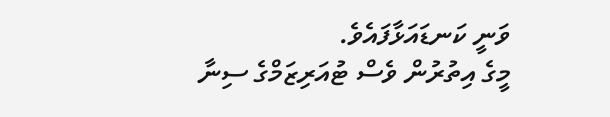ވަނީ ކަނޑައަޅާފައެވެ.
މީގެ އިތުރުން ވެސް ޓުއަރިޒަމްގެ ސިނާ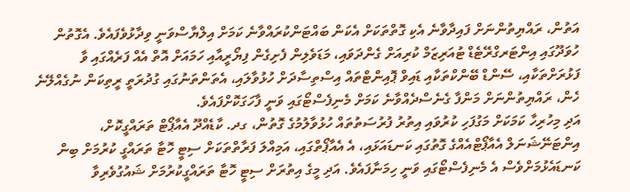އަތުން، ރައްޔިތުންނަށް ފައިދާވާނެ އެކި ގޮތްތަކަށް އެކަން ބައްޓަންކުރައްވާނެ ކަމަށް އިލްޔާސްވަނީ ވިދާޅުވެފައެވެ. އެގޮތުން ހުވަދޫގައި އިންޓަރގްރޭޓެޑް ޓުއަރިޒަމް ކުރިއަށް ގެންދަވައި، މަޑަވެލިން ފެށިގެން ފިޔޯރީއާއި ހަމައަށް އޮތް އެއް ފަރެއްގައި ވާ ފަޅުރަށްތަކާއި، ސޭންޑް ބޭންކްތަކާއި ޑައިވް ޕޮއިންޓްތައް އިސްތިސާދަށް ހުޅުވާލައި، އެތަންތަނުގައި ގުދުރަތީ ރީތިކަން ނުގެއްލޭނެ ހެން، ރައްޔިތުންނަށް މަންފާ ގެނެސްދެއްވާނެ ކަމަށް މެނިފެސްޓޯގައި ވަނީ ފާހަގަކޮށްފައެވެ.
އަދި މިހުރިހާ ކަމަކަށް މަގުފަހި ކުރުވައި އިތުރު ފުރުސަތުތައް ހުޅުވާލުމުގެ ގޮތުން، ގދ. ކާޑެއްދޫ އެއާޕޯޓް ތަރައްގީކޮށް، އިންޓަނޭޝަނަލް އެއާޕޯޓްއެއްގެ ގޮތުގައި ކަނޑައަޅައި، އެ އެއާޕޯތްގައި، އަމިއްލަ ފަރާތްތަކަށް ސިޓީ ހޮޓާ ތަރައްގީ ކުރުމަށް ބިން ކަނޑައެޅުމަށްވެސް އެ މެނިފެސްޓޯގައި ވަނީ ހިމަނާފައެވެ. އަދި މީގެ އިތުރަށް ސިޓީ ހޮޓާ ތަރައްގީކުރުމަށް ޝައުގުވެރިވާ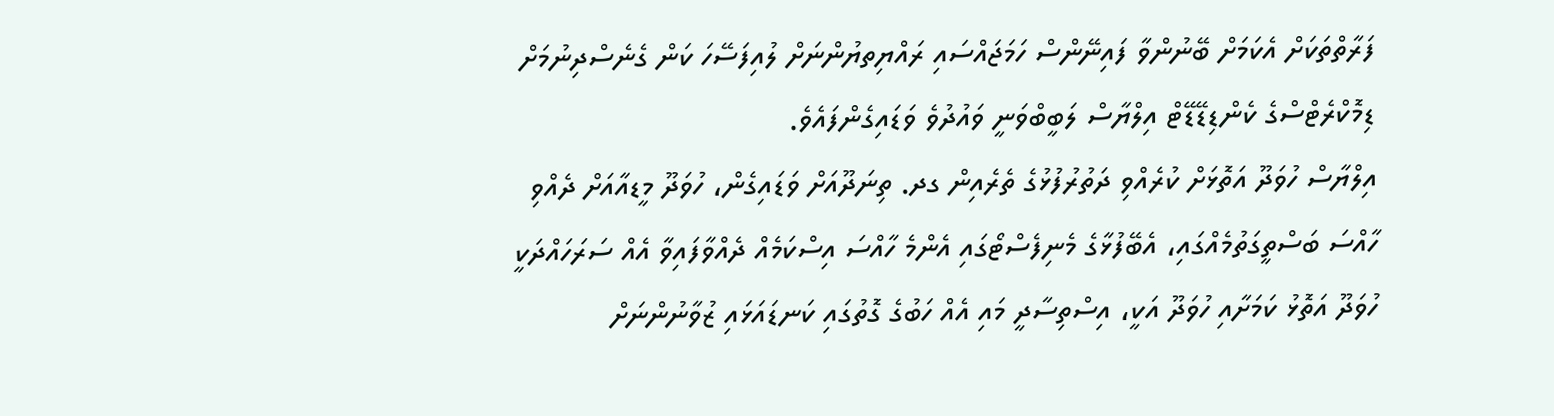ފަރާތްތަކަށް އެކަމަށް ބޭނުންވާ ފައިނޭންސް ހަމަޖައްސައި ރައްޔިތޔުންނަށް ލުއިފަސޭހަ ކަން ގެނެސްދިނުމަށް ޑިމޮކްރެޓްސްގެ ކެންޑިޑޭޑޭޓް އިލްޔާސް ލަބީބްވަނީ ވައުދުވެ ވަޑައިގެންފައެވެ.
އިލްޔާސް ހުވަދޫ އަތޮޅަށް ކުރެއްވި ދަތުރުފުޅުގެ ތެރެއިން ގދ. ތިނަދޫއަށް ވަޑައިގެން، ހުވަދޫ މީޑއާއަށް ދެއްވި ހާއްސަ ބަސްތީގަތުމެއްގައި، އެބޭފުޅާގެ މެނިފެސްޓޯގައި އެންމެ ހާއްސަ އިސްކަމެއް ދެއްވާފައިވާ އެއް ސަރަހައްދަކީ ހުވަދޫ އަތޮޅު ކަމަށާއި ހުވަދޫ އަކީ، އިސްތިސާދީ މައި އެއް ހަބުގެ ގޮތުގައި ކަނޑައަޅައި ޒުވާނުންނަށް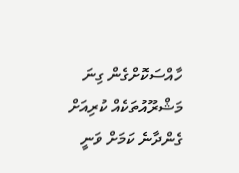ހާއްސަކޮށްގެން ގިނަ މަޝްރޫއުތަކެއް ކުރިއަށް ގެންދާނެ ކަމަށް ވަނީ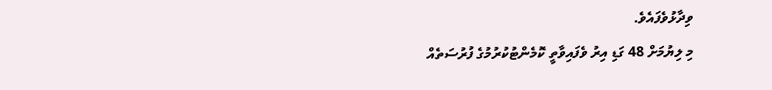ވިދާޅުވެފައެވެ.
މި ލިޔުމަށް 48 ގަޑި އިރު ވެފައިވާތީ ކޮމެންޓުކުރުމުގެ ފުރުސަތެއް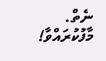ނެތް. މާފުކުރައްވާ!